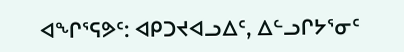ᐊᖏᕐᕋᕗᑦ: ᐊᑭᑐᔪᐊᓗᐃᑦ, ᐃᓪᓗᒋᔭᕐᓂᑦ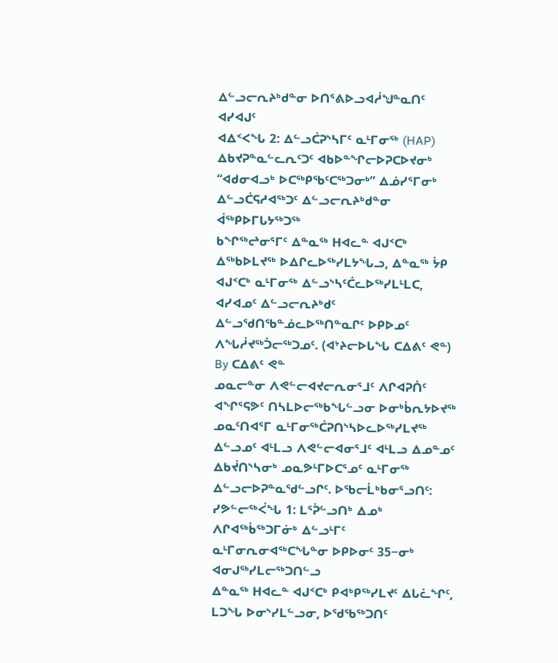ᐃᓪᓗᓕᕆᔨᒃᑯᓐᓂ ᐅᑎᕐᕕᐅᓗᐊᓲᖑᓐᓇᑎᑦ ᐊᓯᐊᒍᑦ
ᐊᐃᑉᐸᖓ 2: ᐃᓪᓗᑖᕈᔅᓴᒥᑦ ᓇᒻᒥᓂᖅ (HAP) ᐃᑲᔪᕈᓐᓇᓪᓚᕆᑦᑐᑦ ᐊᑲᐅᓐᖏᓕᐅᕈᑕᐅᔪᓂᒃ “ᐊᑯᓂᐊᓗᒃ ᐅᑕᖅᑭᖃᑦᑕᖅᑐᓂᒃ” ᐃᓅᓯᕐᒥᓂᒃ ᐃᓪᓗᑖᕋᓱᐊᖅᑐᑦ ᐃᓪᓗᓕᕆᔨᒃᑯᓐᓂ ᐋᖅᑭᐅᒥᒐᔭᖅᑐᖅ
ᑲᖏᖅᖠᓂᕐᒥᑦ ᐃᓐᓇᖅ ᕼᐊᓚᓐ ᐊᒍᑉᑕᒃ ᐃᖅᑲᐅᒪᔪᖅ ᐅᐃᒋᓚᐅᖅᓯᒪᔭᖓᓗ, ᐃᓐᓇᖅ ᔮᑭ ᐊᒍᑉᑕᒃ ᓇᒻᒥᓂᖅ ᐃᓪᓗᔅᓴᑦᑖᓚᐅᖅᓯᒪᒻᒪᑕ, ᐊᓯᐊᓄᑦ ᐃᓪᓗᓕᕆᔨᒃᑯᑦ ᐃᓪᓗᖁᑎᖃᓐᓅᓚᐅᖅᑎᓐᓇᒋᑦ ᐅᑭᐅᓄᑦ ᐱᖓᓲᔪᖅᑑᓕᖅᑐᓄᑦ. (ᐊᔾᔨᓕᐅᒐᖓ ᑕᐃᕕᑦ ᕙᓐ)
By ᑕᐃᕕᑦ ᕙᓐ
ᓄᓇᓕᓐᓂ ᐱᕙᓪᓕᐊᔪᓕᕆᓂᕐᒧᑦ ᐱᒋᐊᕈᑏᑦ
ᐊᖏᕐᕋᕗᑦ ᑎᓴᒪᐅᓕᖅᑲᖓᓪᓗᓂ ᐅᓂᒃᑳᕆᔭᐅᔪᖅ ᓄᓇᑦᑎᐊᕐᒥ ᓇᒻᒥᓂᖅᑖᕈᑎᔅᓴᐅᓚᐅᖅᓯᒪᔪᖅ ᐃᓪᓗᓄᑦ ᐊᒻᒪᓗ ᐱᕙᓪᓕᐊᓂᕐᒧᑦ ᐊᒻᒪᓗ ᐃᓄᓐᓄᑦ ᐃᑲᔫᑎᔅᓴᓂᒃ ᓄᓇᕗᒻᒥᐅᑕᕐᓄᑦ ᓇᒻᒥᓂᖅ ᐃᓪᓗᓕᐅᕈᓐᓇᖁᓪᓗᒋᑦ. ᐅᖃᓕᒫᒃᑲᓂᕐᓗᑎᑦ:
ᓯᕗᓪᓕᖅᐹᖓ 1: ᒪᕐᕉᓪᓗᑎᒃ ᐃᓄᒃ ᐱᒋᐊᖅᑳᖅᑐᒥᓃᒃ ᐃᓪᓗᒻᒥᑦ ᓇᒻᒥᓂᕆᓂᐊᖅᑕᖓᓐᓂ ᐅᑭᐅᓂᑦ 35−ᓂᒃ ᐊᓂᒍᖅᓯᒪᓕᖅᑐᑎᓪᓗ
ᐃᓐᓇᖅ ᕼᐊᓚᓐ ᐊᒍᑉᑕᒃ ᑭᐊᒃᑭᖅᓯᒪᔪᑦ ᐃᒐᓛᖏᑦ, ᒪᑐᖓ ᐅᓂᔅᓯᒪᓪᓗᓂ, ᐅᖁᖃᖅᑐᑎᑦ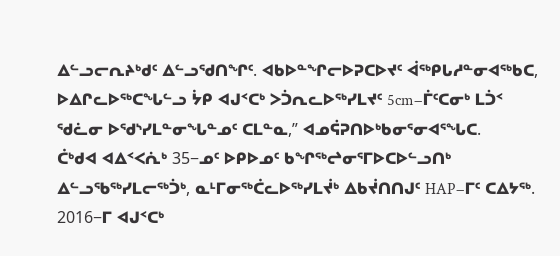ᐃᓪᓗᓕᕆᔨᒃᑯᑦ ᐃᓪᓗᖁᑎᖏᑦ. ᐊᑲᐅᓐᖏᓕᐅᕈᑕᐅᔪᑦ ᐋᖅᑭᒐᓱᓐᓂᐊᖅᑲᑕ, ᐅᐃᒋᓚᐅᖅᑕᖓᓪᓗ ᔮᑭ ᐊᒍᑉᑕᒃ ᐳᑑᕆᓚᐅᖅᓯᒪᔪᑦ 5cm−ᒦᑦᑕᓂᒃ ᒪᑑᑉ ᖁᓛᓂ ᐅᖁᔅᓯᒪᓐᓂᖓᓐᓄᑦ ᑕᒪᓐᓇ,” ᐊᓄᕌᕈᑎᐅᒃᑲᓂᕐᓂᐊᕐᖓᑕ.
ᑖᒃᑯᐊ ᐊᐃᑉᐸᕇᒃ 35−ᓄᑦ ᐅᑭᐅᓄᑦ ᑲᖏᖅᖠᓂᕐᒥᐅᑕᐅᓪᓗᑎᒃ ᐃᓪᓗᖃᖅᓯᒪᓕᖅᑑᒃ, ᓇᒻᒥᓂᖅᑖᓚᐅᖅᓯᒪᔫᒃ ᐃᑲᔫᑎᑎᒍᑦ HAP−ᒥᑦ ᑕᐃᔭᖅ. 2016−ᒥ ᐊᒍᑉᑕᒃ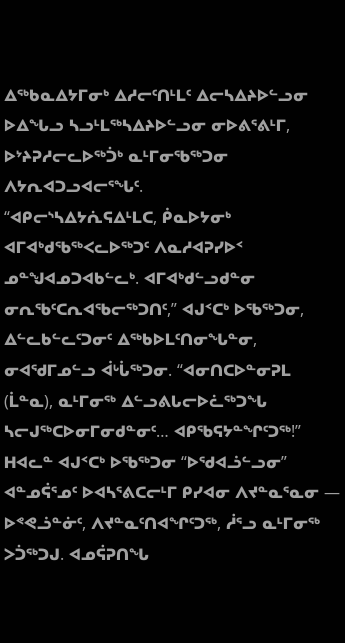ᐃᖅᑲᓇᐃᔭᒥᓂᒃ ᐃᓱᓕᑦᑎᒻᒪᑦ ᐃᓕᓴᐃᔨᐅᓪᓗᓂ ᐅᐃᖓᓗ ᓴᓗᒻᒪᖅᓴᐃᔨᐅᓪᓗᓂ ᓂᐅᕕᕐᕕᒻᒥ, ᐅᔾᔨᕈᓱᓕᓚᐅᖅᑑᒃ ᓇᒻᒥᓂᖃᖅᑐᓂ ᐱᔭᕆᐊᑐᓗᐊᓕᕐᖓᑦ.
“ᐊᑭᓕᔅᓴᐃᔭᕇᕋᐃᒻᒪᑕ, ᑮᓇᐅᔭᓂᒃ ᐊᒥᐊᒃᑯᖃᖅᐸᓚᐅᖅᑐᑦ ᐱᓇᓱᐊᕈᓯᐅᑉ ᓄᓐᖑᐊᓄᑐᐊᑲᓪᓚᒃ. ᐊᒥᐊᒃᑯᓪᓗᑯᓐᓂ ᓂᕆᖃᑦᑕᕆᐊᖃᓕᖅᑐᑎᑦ,” ᐊᒍᑉᑕᒃ ᐅᖃᖅᑐᓂ, ᐃᓪᓚᑲᓪᓚᑦᑐᓂᑦ ᐃᖅᑲᐅᒪᑦᑎᓂᖓᓐᓂ, ᓂᐊᖁᒥᓄᓪᓗ ᐋᒡᒑᖅᑐᓂ. “ᐊᓂᑎᑕᐅᓐᓂᕈᒪ (ᒫᓐᓇ), ᓇᒻᒥᓂᖅ ᐃᓪᓗᕕᒐᓕᐅᓛᖅᑐᖓ ᓴᓕᒍᖅᑕᐅᓂᒥᓂᑯᓐᓂᑦ… ᐊᑭᖃᕋᔭᓐᖏᑦᑐᖅ!”
ᕼᐊᓚᓐ ᐊᒍᑉᑕᒃ ᐅᖃᖅᑐᓂ “ᐅᖁᐊᓘᓪᓗᓂ” ᐊᓐᓄᕌᕐᓄᑦ ᐅᐊᓴᕐᕕᑕᓕᒻᒥ ᑭᓯᐊᓂ ᐱᔪᓐᓇᕐᓇᓂ — ᐅᕝᕙᓘᓐᓃᑦ, ᐱᔪᓐᓇᑦᑎᐊᖏᑦᑐᖅ, ᓲᕐᓗ ᓇᒻᒥᓂᖅ ᐳᑑᖅᑐᒍ. ᐊᓄᕌᕈᑎᖓ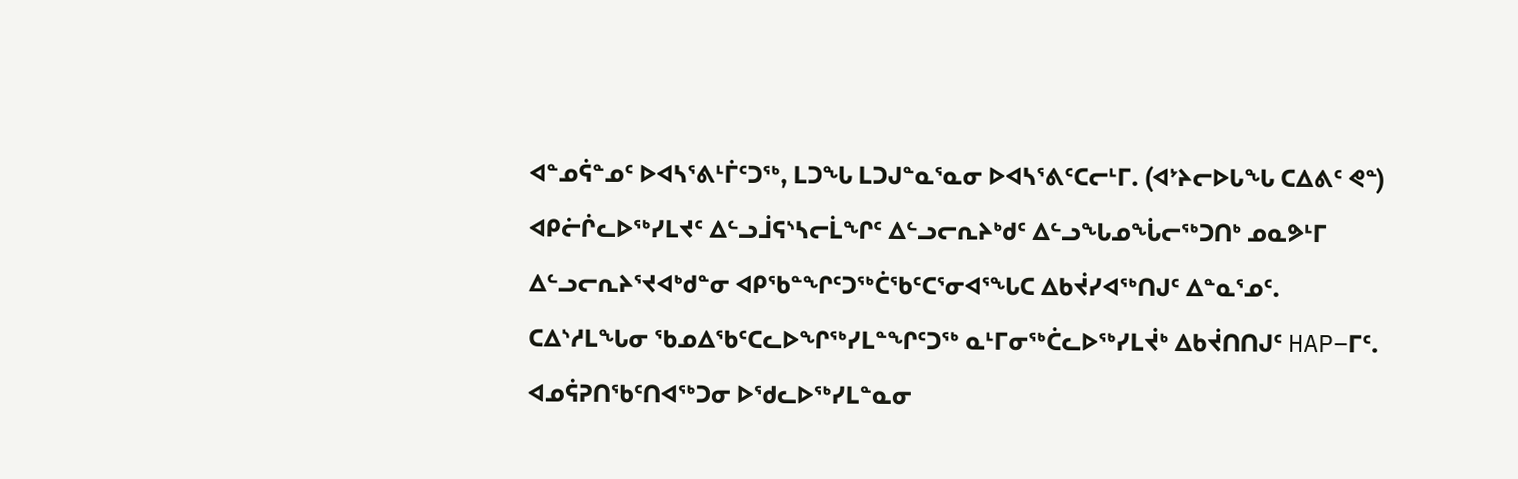ᐊᓐᓄᕌᓐᓄᑦ ᐅᐊᓴᕐᕕᒻᒦᑦᑐᖅ, ᒪᑐᖓ ᒪᑐᒍᓐᓇᕐᓇᓂ ᐅᐊᓴᕐᕕᑦᑕᓕᒻᒥ. (ᐊᔾᔨᓕᐅᒐᖓ ᑕᐃᕕᑦ ᕙᓐ)
ᐊᑭᓖᒌᓚᐅᖅᓯᒪᔪᑦ ᐃᓪᓗᒨᕋᔅᓴᓕᒫᖏᑦ ᐃᓪᓗᓕᕆᔨᒃᑯᑦ ᐃᓪᓗᖓᓄᖔᓕᖅᑐᑎᒃ ᓄᓇᕗᒻᒥ ᐃᓪᓗᓕᕆᔨᕐᔪᐊᒃᑯᓐᓂ ᐊᑭᖃᓐᖏᑦᑐᖅᑖᖃᑦᑕᕐᓂᐊᕐᖓᑕ ᐃᑲᔫᓯᐊᖅᑎᒍᑦ ᐃᓐᓇᕐᓄᑦ.
ᑕᐃᔅᓱᒪᖓᓂ ᖃᓄᐃᖃᑦᑕᓚᐅᖏᖅᓯᒪᓐᖏᑦᑐᖅ ᓇᒻᒥᓂᖅᑖᓚᐅᖅᓯᒪᔫᒃ ᐃᑲᔫᑎᑎᒍᑦ HAP−ᒥᑦ. ᐊᓄᕌᕈᑎᖃᑦᑎᐊᖅᑐᓂ ᐅᖁᓚᐅᖅᓯᒪᓐᓇᓂ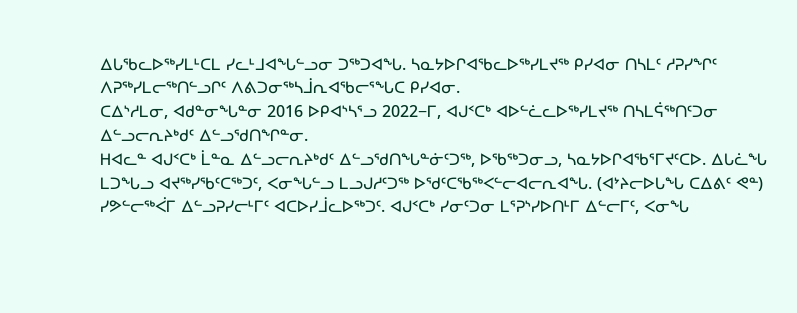ᐃᒐᖃᓚᐅᖅᓯᒪᒻᑕᒪ ᓯᓚᒻᒧᐊᖓᓪᓗᓂ ᑐᖅᑐᐊᖓ. ᓴᓇᔭᐅᒋᐊᖃᓚᐅᖅᓯᒪᔪᖅ ᑭᓯᐊᓂ ᑎᓴᒪᑦ ᓱᕈᓯᖏᑦ ᐱᕈᖅᓯᒪᓕᖅᑎᓪᓗᒋᑦ ᐱᕕᑐᓂᖅᓴᒨᕆᐊᖃᓕᕐᖓᑕ ᑭᓯᐊᓂ.
ᑕᐃᔅᓱᒪᓂ, ᐊᑯᓐᓂᖓᓐᓂ 2016 ᐅᑭᐊᔅᓴᕐᓗ 2022−ᒥ, ᐊᒍᑉᑕᒃ ᐊᐅᓪᓛᓚᐅᖅᓯᒪᔪᖅ ᑎᓴᒪᕌᖅᑎᑦᑐᓂ ᐃᓪᓗᓕᕆᔨᒃᑯᑦ ᐃᓪᓗᖁᑎᖏᓐᓂ.
ᕼᐊᓚᓐ ᐊᒍᑉᑕᒃ ᒫᓐᓇ ᐃᓪᓗᓕᕆᔨᒃᑯᑦ ᐃᓪᓗᖁᑎᖓᓐᓃᑦᑐᖅ, ᐅᖃᖅᑐᓂᓗ, ᓴᓇᔭᐅᒋᐊᖃᕐᒥᔪᑦᑕᐅ. ᐃᒐᓛᖓ ᒪᑐᖓᓗ ᐊᔪᖅᓯᖃᑦᑕᖅᑐᑦ, ᐸᓂᖓᓪᓗ ᒪᓗᒍᓱᑦᑐᖅ ᐅᖁᑦᑕᖃᖅᐸᓪᓕᐊᓕᕆᐊᖓ. (ᐊᔾᔨᓕᐅᒐᖓ ᑕᐃᕕᑦ ᕙᓐ)
ᓯᕗᓪᓕᖅᐹᒥ ᐃᓪᓗᕈᓯᓕᒻᒥᑦ ᐊᑕᐅᓯᒨᓚᐅᖅᑐᑦ. ᐊᒍᑉᑕᒃ ᓯᓂᑦᑐᓂ ᒪᕐᕈᔅᓯᐅᑎᒻᒥ ᐃᓪᓕᒥᑦ, ᐸᓂᖓ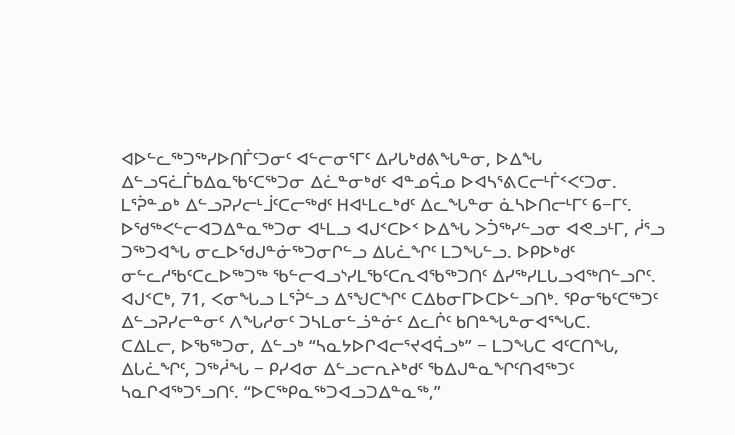ᐊᐅᓪᓚᖅᑐᖅᓯᐅᑎᒦᑦᑐᓂᑦ ᐊᓪᓕᓂᕐᒥᑦ ᐃᓯᒐᒃᑯᕕᖓᓐᓂ, ᐅᐃᖓ ᐃᓪᓗᕋᓛᒦᑲᐃᓇᖃᑦᑕᖅᑐᓂ ᐃᓛᓐᓂᒃᑯᑦ ᐊᓐᓄᕌᓄ ᐅᐊᓴᕐᕕᑕᓕᒻᒦᑉᐸᑦᑐᓂ.
ᒪᕐᕉᓐᓄᒃ ᐃᓪᓗᕈᓯᓕᒻᒨᑦᑕᓕᖅᑯᑦ ᕼᐊᒻᒪᓚᒃᑯᑦ ᐃᓚᖓᓐᓂ ᓈᓴᐅᑎᓕᒻᒥᑦ 6−ᒥᑦ. ᐅᖁᖅᐸᓪᓕᐊᑐᐃᓐᓇᖅᑐᓂ ᐊᒻᒪᓗ ᐊᒍᑉᑕᐅᑉ ᐅᐃᖓ ᐳᑑᖅᓯᓪᓗᓂ ᐊᕙᓗᒻᒥ, ᓲᕐᓗ ᑐᖅᑐᐊᖓ ᓂᓚᐅᖁᒍᓐᓃᖅᑐᓂᒋᓪᓗ ᐃᒐᓛᖏᑦ ᒪᑐᖓᓪᓗ. ᐅᑭᐅᒃᑯᑦ ᓂᓪᓚᓱᖃᑦᑕᓚᐅᖅᑐᖅ ᖃᓪᓕᐊᓗᔅᓯᒪᖃᑦᑕᕆᐊᖃᖅᑐᑎᑦ ᐃᓯᖅᓯᒪᒐᓗᐊᖅᑎᓪᓗᒋᑦ.
ᐊᒍᑉᑕᒃ, 71, ᐸᓂᖓᓗ ᒪᕐᕉᓪᓗ ᐃᕐᖑᑕᖏᑦ ᑕᐃᑲᓂᒥᐅᑕᐅᓪᓗᑎᒃ. ᕿᓂᖃᑦᑕᖅᑐᑦ ᐃᓪᓗᕈᓯᓕᓐᓂᑦ ᐱᖓᓱᓂᑦ ᑐᓴᒪᓂᓪᓘᓐᓃᑦ ᐃᓚᒌᑦ ᑲᑎᓐᖓᓐᓂᐊᕐᖓᑕ.
ᑕᐃᒪᓕ, ᐅᖃᖅᑐᓂ, ᐃᓪᓗᒃ “ᓴᓇᔭᐅᒋᐊᓕᕐᔪᐊᕌᓗᒃ” − ᒪᑐᖓᑕ ᐊᑦᑕᑎᖓ, ᐃᒐᓛᖏᑦ, ᑐᖅᓲᖓ − ᑭᓯᐊᓂ ᐃᓪᓗᓕᕆᔨᒃᑯᑦ ᖃᐃᒍᓐᓇᖏᑦᑎᐊᖅᑐᑦ ᓴᓇᒋᐊᖅᑐᕐᓗᑎᑦ. “ᐅᑕᖅᑭᓇᖅᑐᐊᓗᑐᐃᓐᓇᖅ,”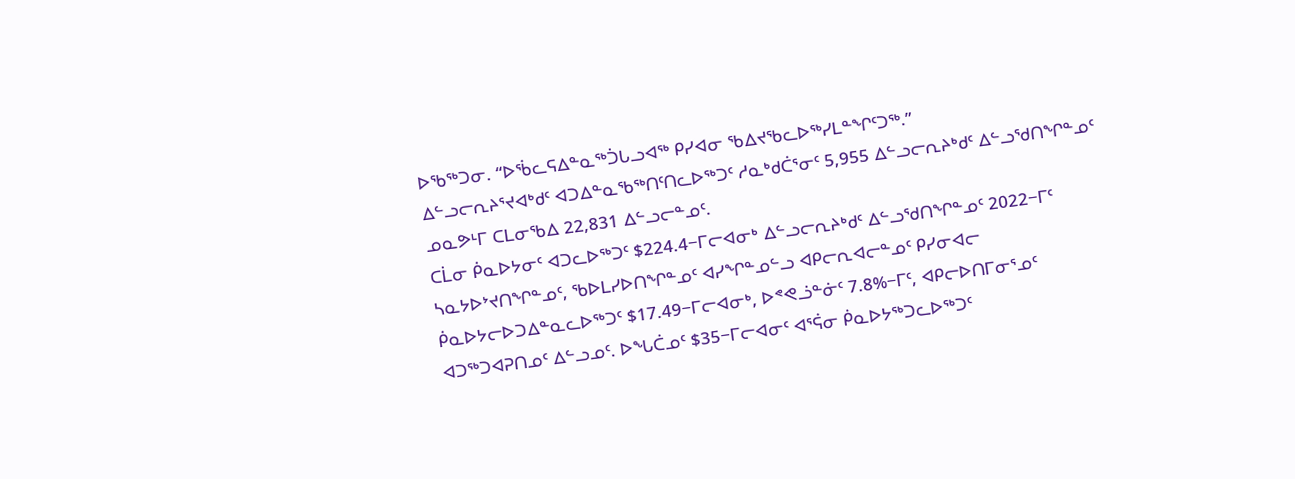ᐅᖃᖅᑐᓂ. “ᐅᖄᓚᕋᐃᓐᓇᖅᑑᒐᓗᐊᖅ ᑭᓯᐊᓂ ᖃᐃᔪᖃᓚᐅᖅᓯᒪᓐᖏᑦᑐᖅ.”
ᐃᓪᓗᓕᕆᔨᕐᔪᐊᒃᑯᑦ ᐊᑐᐃᓐᓇᖃᖅᑎᑦᑎᓚᐅᖅᑐᑦ ᓱᓇᒃᑯᑖᕐᓂᑦ 5,955 ᐃᓪᓗᓕᕆᔨᒃᑯᑦ ᐃᓪᓗᖁᑎᖏᓐᓄᑦ ᓄᓇᕗᒻᒥ ᑕᒪᓂᖃᐃ 22,831 ᐃᓪᓗᓕᓐᓄᑦ.
ᑕᒫᓂ ᑮᓇᐅᔭᓂᑦ ᐊᑐᓚᐅᖅᑐᑦ $224.4−ᒥᓕᐊᓂᒃ ᐃᓪᓗᓕᕆᔨᒃᑯᑦ ᐃᓪᓗᖁᑎᖏᓐᓄᑦ 2022−ᒥᑦ ᓴᓇᔭᐅᔾᔪᑎᖏᓐᓄᑦ, ᖃᐅᒪᓯᐅᑎᖏᓐᓄᑦ ᐊᓯᖏᓐᓄᓪᓗ ᐊᑭᓕᕆᐊᓕᓐᓄᑦ ᑭᓯᓂᐊᓕ ᑮᓇᐅᔭᓕᐅᑐᐃᓐᓇᓚᐅᖅᑐᑦ $17.49−ᒥᓕᐊᓂᒃ, ᐅᕝᕙᓘᓐᓃᑦ 7.8%−ᒥᑦ, ᐊᑭᓕᐅᑎᒥᓂᕐᓄᑦ ᐊᑐᖅᑐᐊᕈᑎᓄᑦ ᐃᓪᓗᓄᑦ. ᐅᖓᑖᓄᑦ $35−ᒥᓕᐊᓂᑦ ᐊᕐᕌᓂ ᑮᓇᐅᔭᖅᑐᓚᐅᖅᑐᑦ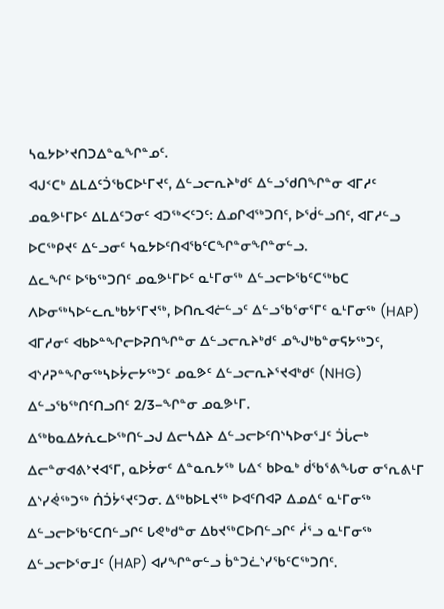ᓴᓇᔭᐅᔾᔪᑎᑐᐃᓐᓇᖏᓐᓄᑦ.
ᐊᒍᑉᑕᒃ ᐃᒪᐃᑦᑑᖃᑕᐅᒻᒥᔪᑦ, ᐃᓪᓗᓕᕆᔨᒃᑯᑦ ᐃᓪᓗᖁᑎᖏᓐᓂ ᐊᒥᓱᑦ ᓄᓇᕗᒻᒥᐅᑦ ᐃᒪᐃᑦᑐᓂᑦ ᐊᑐᖅᐸᑦᑐᑦ: ᐃᓄᒋᐊᖅᑐᑎᑦ, ᐅᖂᓪᓗᑎᑦ, ᐊᒥᓱᓪᓗ ᐅᑕᖅᑭᔪᑦ ᐃᓪᓗᓂᑦ ᓴᓇᔭᐅᑦᑎᐊᖃᑦᑕᖏᓐᓂᖏᓐᓂᓪᓗ.
ᐃᓚᖏᑦ ᐅᖃᖅᑐᑎᑦ ᓄᓇᕗᒻᒥᐅᑦ ᓇᒻᒥᓂᖅ ᐃᓪᓗᓕᐅᖃᑦᑕᖅᑲᑕ ᐱᐅᓂᖅᓴᐅᓪᓚᕆᒃᑲᔭᕐᒥᔪᖅ, ᐅᑎᕆᐊᓖᓪᓗᑦ ᐃᓪᓗᖃᕐᓂᕐᒥᑦ ᓇᒻᒥᓂᖅ (HAP) ᐊᒥᓱᓂᑦ ᐊᑲᐅᓐᖏᓕᐅᕈᑎᖏᓐᓂ ᐃᓪᓗᓕᕆᔨᒃᑯᑦ ᓄᖑᒃᑲᓐᓂᕋᔭᖅᑐᑦ, ᐊᔅᓱᕈᓐᖏᓂᖅᓴᐅᔮᓕᔭᖅᑐᑦ ᓄᓇᕗᑦ ᐃᓪᓗᓕᕆᔨᕐᔪᐊᒃᑯᑦ (NHG) ᐃᓪᓗᖃᖅᑎᑦᑎᓗᑎᑦ 2/3−ᖏᓐᓂ ᓄᓇᕗᒻᒥ.
ᐃᖅᑲᓇᐃᔭᕇᓚᐅᖅᑎᓪᓗᒍ ᐃᓕᓴᐃᔨ ᐃᓪᓗᓕᐅᑦᑎᔅᓴᐅᓂᕐᒧᑦ ᑑᒑᓕᒃ ᐃᓕᓐᓂᐊᕕᔾᔪᐊᕐᒥ, ᓇᐅᔮᓂᑦ ᐃᓐᓇᕆᔭᖅ ᒐᐃᑉ ᑲᐅᓇᒃ ᑰᖃᕐᕕᖓᓂ ᓂᕐᕆᕕᒻᒥ ᐃᔅᓯᕚᖅᑐᖅ ᑏᑑᔮᕐᔪᑦᑐᓂ. ᐃᖅᑲᐅᒪᔪᖅ ᐅᐊᑦᑎᐊᕈ ᐃᓄᐃᑦ ᓇᒻᒥᓂᖅ ᐃᓪᓗᓕᐅᖃᑦᑕᑎᓪᓗᒋᑦ ᒐᕙᒃᑯᓐᓂ ᐃᑲᔪᖅᑕᐅᑎᓪᓗᒋᑦ ᓲᕐᓗ ᓇᒻᒥᓂᖅ ᐃᓪᓗᓕᐅᕐᓂᒧᑦ (HAP) ᐊᓯᖏᓐᓂᓪᓗ ᑳᓐᑐᓛᔅᓯᖃᑦᑕᖅᑐᑎᑦ.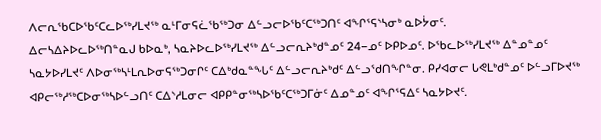ᐱᓕᕆᖃᑕᐅᖃᑦᑕᓚᐅᖅᓯᒪᔪᖅ ᓇᒻᒥᓂᕋᓛᖃᖅᑐᓂ ᐃᓪᓗᓕᐅᖃᑦᑕᖅᑐᑎᑦ ᐊᖏᕐᕋᔅᓴᓂᒃ ᓇᐅᔮᓂᑦ.
ᐃᓕᓴᐃᔨᐅᓚᐅᖅᑎᓐᓇᒍ ᑲᐅᓇᒃ, ᓴᓇᔨᐅᓚᐅᖅᓯᒪᔪᖅ ᐃᓪᓗᓕᕆᔨᒃᑯᓐᓄᑦ 24−ᓄᑦ ᐅᑭᐅᓄᑦ. ᐅᖃᓚᐅᖅᓯᒪᔪᖅ ᐃᓐᓄᓐᓄᑦ ᓴᓇᔭᐅᓯᒪᔪᑦ ᐱᐅᓂᖅᓴᒻᒪᕆᐅᓂᕋᖅᑐᓂᒋᑦ ᑕᐃᒃᑯᓇᓐᖓᑦ ᐃᓪᓗᓕᕆᔨᒃᑯᑦ ᐃᓪᓗᖁᑎᖏᓐᓂ. ᑭᓯᐊᓂᓕ ᒐᕙᒪᒃᑯᓐᓄᑦ ᐅᓪᓗᒥᐅᔪᖅ ᐊᑭᓕᖅᓱᖅᑕᐅᓂᖅᓴᐅᓪᓗᑎᑦ ᑕᐃᔅᓱᒪᓂᓕ ᐊᑭᑭᓐᓂᖅᓴᐅᖃᑦᑕᖅᑐᒥᓃᑦ ᐃᓄᓐᓄᑦ ᐊᖏᕐᕋᐃᑦ ᓴᓇᔭᐅᔪᑦ.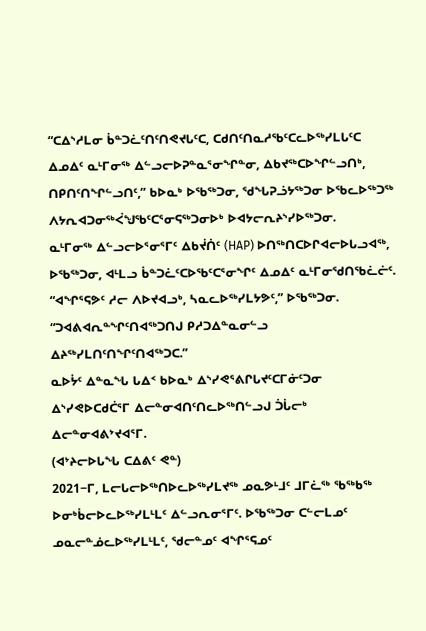“ᑕᐃᔅᓱᒪᓂ ᑳᓐᑐᓛᑦᑎᑦᑎᕙᔪᒐᑦᑕ, ᑕᑯᑎᑦᑎᓇᓱᖃᑦᑕᓚᐅᖅᓯᒪᒐᑦᑕ ᐃᓄᐃᑦ ᓇᒻᒥᓂᖅ ᐃᓪᓗᓕᐅᕈᓐᓇᕐᓂᖏᓐᓂ, ᐃᑲᔪᖅᑕᐅᖏᓪᓗᑎᒃ, ᑎᑭᑎᑦᑎᖏᓪᓗᑎᑦ,” ᑲᐅᓇᒃ ᐅᖃᖅᑐᓂ, ᖁᖓᕈᓘᔭᖅᑐᓂ ᐅᖃᓚᐅᖅᑐᖅ ᐱᔭᕆᐊᑐᓂᖅᐹᖑᖃᑦᑕᕐᓂᕋᖅᑐᓂᐅᒃ ᐅᐊᔭᓕᕆᔨᔅᓯᐅᖅᑐᓂ.
ᓇᒻᒥᓂᖅ ᐃᓪᓗᓕᐅᕐᓂᕐᒥᑦ ᐃᑲᔫᑏᑦ (HAP) ᐅᑎᖅᑎᑕᐅᒋᐊᓕᐅᒐᓗᐊᖅ, ᐅᖃᖅᑐᓂ, ᐊᒻᒪᓗ ᑳᓐᑐᓛᑦᑕᐅᖃᑦᑕᕐᓂᖏᑦ ᐃᓄᐃᑦ ᓇᒻᒥᓂᖁᑎᖃᓛᓖᑦ. “ᐊᖏᕐᕋᕗᑦ ᓱᓕ ᐱᐅᔪᐊᓗᒃ, ᓴᓇᓚᐅᖅᓯᒪᔭᕗᑦ,” ᐅᖃᖅᑐᓂ. “ᑐᐊᕕᐊᕆᓐᖏᑦᑎᐊᖅᑐᑎᒍ ᑭᓱᑐᐃᓐᓇᓂᓪᓗ ᐃᔨᖅᓯᒪᑎᑦᑎᖏᑦᑎᐊᖅᑐᑕ.”
ᓇᐅᔮᑦ ᐃᓐᓇᖓ ᒐᐃᑉ ᑲᐅᓇᒃ ᐃᔅᓯᕙᕐᕕᒋᒐᔪᑦᑕᒥᓃᑦᑐᓂ ᐃᔅᓯᕙᐅᑕᑯᑖᕐᒥ ᐃᓕᓐᓂᐊᑎᑦᑎᓚᐅᖅᑎᓪᓗᒍ ᑑᒑᓕᒃ ᐃᓕᓐᓂᐊᕕᔾᔪᐊᕐᒥ.
(ᐊᔾᔨᓕᐅᒐᖓ ᑕᐃᕕᑦ ᕙᓐ)
2021−ᒥ, ᒪᓕᒐᓕᐅᖅᑎᐅᓚᐅᖅᓯᒪᔪᖅ ᓄᓇᕗᒻᒧᑦ ᒧᒥᓛᖅ ᖃᖅᑲᖅ ᐅᓂᒃᑳᓕᐅᓚᐅᖅᓯᒪᒻᒪᑦ ᐃᓪᓗᕆᓂᕐᒥᑦ. ᐅᖃᖅᑐᓂ ᑕᓪᓕᒪᓄᑦ ᓄᓇᓕᓐᓅᓚᐅᖅᓯᒪᒻᒪᑦ, ᖁᓕᓐᓄᑦ ᐊᖏᕐᕋᓄᑦ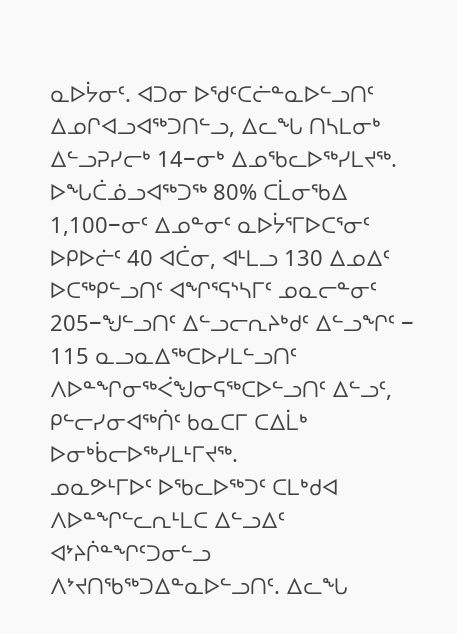ᓇᐅᔮᓂᑦ. ᐊᑐᓂ ᐅᖁᑦᑕᓖᓐᓇᐅᓪᓗᑎᑦ ᐃᓄᒋᐊᓗᐊᖅᑐᑎᓪᓗ, ᐃᓚᖓ ᑎᓴᒪᓂᒃ ᐃᓪᓗᕈᓯᓕᒃ 14−ᓂᒃ ᐃᓄᖃᓚᐅᖅᓯᒪᔪᖅ.
ᐅᖓᑖᓅᓗᐊᖅᑐᖅ 80% ᑕᒫᓂᖃᐃ 1,100−ᓂᑦ ᐃᓄᓐᓂᑦ ᓇᐅᔮᕐᒥᐅᑕᕐᓂᑦ ᐅᑭᐅᓖᑦ 40 ᐊᑖᓂ, ᐊᒻᒪᓗ 130 ᐃᓄᐃᑦ ᐅᑕᖅᑭᓪᓗᑎᑦ ᐊᖏᕐᕋᔅᓴᒥᑦ ᓄᓇᓕᓐᓂᑦ 205−ᖑᓪᓗᑎᑦ ᐃᓪᓗᓕᕆᔨᒃᑯᑦ ᐃᓪᓗᖏᑦ − 115 ᓇᓗᓇᐃᖅᑕᐅᓯᒪᓪᓗᑎᑦ ᐱᐅᓐᖏᓂᖅᐹᖑᓂᕋᖅᑕᐅᓪᓗᑎᑦ ᐃᓪᓗᑦ, ᑭᓪᓕᓯᓂᐊᖅᑏᑦ ᑲᓇᑕᒥ ᑕᐃᒫᒃ ᐅᓂᒃᑳᓕᐅᖅᓯᒪᒻᒥᔪᖅ.
ᓄᓇᕗᒻᒥᐅᑦ ᐅᖃᓚᐅᖅᑐᑦ ᑕᒪᒃᑯᐊ ᐱᐅᓐᖏᓪᓚᕆᒻᒪᑕ ᐃᓪᓗᐃᑦ ᐊᔾᔨᒌᓐᖏᑦᑐᓂᓪᓗ ᐱᔾᔪᑎᖃᖅᑐᐃᓐᓇᐅᓪᓗᑎᑦ. ᐃᓚᖓ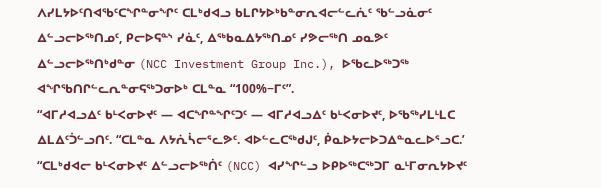ᐱᓯᒪᔭᐅᑦᑎᐊᖃᑦᑕᖏᓐᓂᖏᑦ ᑕᒪᒃᑯᐊᓗ ᑲᒪᒋᔭᐅᒃᑲᓐᓂᕆᐊᓕᓪᓚᕇᑦ ᖃᓪᓗᓈᓂᑦ ᐃᓪᓗᓕᐅᖅᑎᓄᑦ, ᑭᓕᐅᕋᓐᔅ ᓯᓈᑦ, ᐃᖅᑲᓇᐃᔭᖅᑎᓄᑦ ᓯᕗᓕᖅᑎ ᓄᓇᕗᑦ ᐃᓪᓗᓕᐅᖅᑎᒃᑯᓐᓂ (NCC Investment Group Inc.), ᐅᖃᓚᐅᖅᑐᖅ ᐊᖏᖃᑎᒋᓪᓚᕆᓐᓂᕋᖅᑐᓂᐅᒃ ᑕᒪᓐᓇ “100%−ᒥᑦ”.
“ᐊᒥᓱᐊᓗᐃᑦ ᑲᒻᐸᓂᐅᔪᑦ — ᐊᑕᖏᓐᖏᑦᑐᑦ — ᐊᒥᓱᐊᓗᐃᑦ ᑲᒻᐸᓂᐅᔪᑦ, ᐅᖃᖅᓯᒪᒻᒪᑕ ᐃᒪᐃᑦᑑᓪᓗᑎᑦ. “ᑕᒪᓐᓇ ᐱᔭᕇᓵᓕᕐᓚᕗᑦ. ᐊᐅᓪᓚᑕᖅᑯᒍᑦ, ᑮᓇᐅᔭᓕᐅᑐᐃᓐᓇᓚᐅᕐᓗᑕ.’
“ᑕᒪᒃᑯᐊᓕ ᑲᒻᐸᓂᐅᔪᑦ ᐃᓪᓗᓕᐅᖅᑏᑦ (NCC) ᐊᓯᖏᓪᓗ ᐅᑭᐅᖅᑕᖅᑐᒥ ᓇᒻᒥᓂᕆᔭᐅᔪᑦ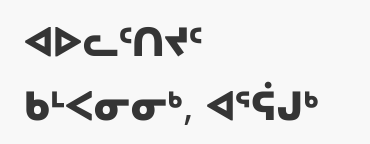ᐊᐅᓚᑦᑎᔪᑦ ᑲᒻᐸᓂᓂᒃ, ᐊᕐᕌᒍᒃ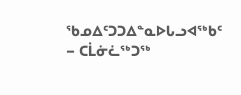ᖃᓄᐃᑦᑐᑐᐃᓐᓇᐅᒐᓗᐊᖅᑲᑦ − ᑕᒫᓃᓛᖅᑐᖅ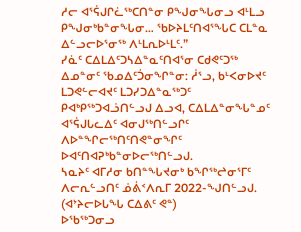ᓱᓕ ᐊᕐᕌᒍᒋᓛᖅᑕᑎᓐᓂ ᑭᖑᓂᖓᓂᓗ ᐊᒻᒪᓗ ᑭᖑᓂᒃᑲᓐᓂᖓᓂ… ᖃᐅᔨᒪᑦᑎᐊᕐᖓᑕ ᑕᒪᓐᓇ ᐃᓪᓗᓕᐅᕐᓂᖅ ᐱᒻᒪᕆᐅᒻᒪᑦ.”
ᓯᓈᑦ ᑕᐃᒪᐃᑦᑐᓴᐃᓐᓇᑦᑎᐊᕐᓂ ᑕᑯᕙᑦᑐᖅ ᐃᓄᓐᓂᑦ ᖃᓄᐃᑦᑑᓂᖏᓐᓂ: ᓲᕐᓗ, ᑲᒻᐸᓂᐅᔪᑦ ᒪᑐᕙᓪᓕᐊᔪᑦ ᒪᑐᓯᑐᐃᓐᓇᖅᑐᑦ ᑭᐊᒃᑭᖅᑐᐊᓘᑎᓪᓗᒍ ᐃᓗᐊ, ᑕᐃᒪᐃᓐᓂᖓᓐᓄᑦ ᐊᕐᕌᒍᒐᓚᐃᑦ ᐊᓂᒍᖅᑎᓪᓗᒋᑦ ᐱᐅᓐᖏᓕᖅᑎᑦᑎᕙᓐᓂᖏᑦ ᐅᐊᑦᑎᐊᕈᒃᑲᓐᓂᐅᓕᖅᑎᓪᓗᒍ.
ᓴᓇᔨᑦ ᐊᒥᓱᓂ ᑲᑎᓐᖓᔪᓂᒃ ᑲᖏᖅᖠᓂᕐᒥᑦ ᐱᓕᕆᓪᓗᑎᑦ ᓅᕖᑉᐱᕆᒥ 2022-ᖑᑎᓪᓗᒍ. (ᐊᔾᔨᓕᐅᒐᖓ ᑕᐃᕕᑦ ᕙᓐ)
ᐅᖃᖅᑐᓂᓗ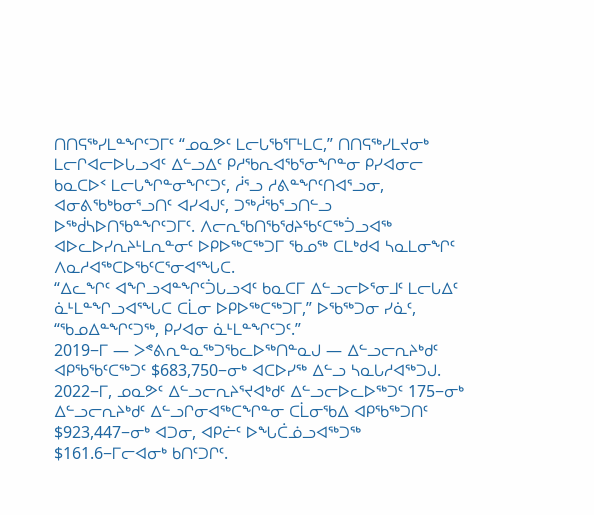ᑎᑎᕋᖅᓯᒪᓐᖏᑦᑐᒥᑦ “ᓄᓇᕗᑦ ᒪᓕᒐᖃᕐᒥᒻᒪᑕ,” ᑎᑎᕋᖅᓯᒪᔪᓂᒃ ᒪᓕᒋᐊᓕᐅᒐᓗᐊᑦ ᐃᓪᓗᐃᑦ ᑭᓱᖃᕆᐊᖃᕐᓂᖏᓐᓂ ᑭᓯᐊᓂᓕ ᑲᓇᑕᐅᑉ ᒪᓕᒐᖏᓐᓂᖏᑦᑐᑦ, ᓲᕐᓗ ᓱᕕᓐᖏᑦᑎᐊᕐᓗᓂ, ᐊᓂᕕᖃᒃᑲᓂᕐᓗᑎᑦ ᐊᓯᐊᒍᑦ, ᑐᖅᓲᖃᕐᓗᑎᓪᓗ ᐅᖅᑰᓴᐅᑎᖃᓐᖏᑦᑐᒥᑦ. ᐱᓕᕆᖃᑎᖃᖁᔨᖃᑦᑕᖅᑑᓗᐊᖅ ᐊᐅᓚᐅᓯᕆᔨᒻᒪᕆᓐᓂᑦ ᐅᑭᐅᖅᑕᖅᑐᒥ ᖃᓄᖅ ᑕᒪᒃᑯᐊ ᓴᓇᒪᓂᖏᑦ ᐱᓇᓱᐊᖅᑕᐅᖃᑦᑕᕐᓂᐊᕐᖓᑕ.
“ᐃᓚᖏᑦ ᐊᖏᓗᐊᓐᖏᑦᑑᒐᓗᐊᑦ ᑲᓇᑕᒥ ᐃᓪᓗᓕᐅᕐᓂᒧᑦ ᒪᓕᒐᐃᑦ ᓈᒻᒪᓐᖏᓗᐊᕐᖓᑕ ᑕᒫᓂ ᐅᑭᐅᖅᑕᖅᑐᒥ,” ᐅᖃᖅᑐᓂ ᓯᓈᑦ, “ᖃᓄᐃᓐᖏᑦᑐᖅ, ᑭᓯᐊᓂ ᓈᒻᒪᓐᖏᑦᑐᑦ.”
2019−ᒥ — ᐳᕝᕕᕆᓐᓇᖅᑐᖃᓚᐅᖅᑎᓐᓇᒍ — ᐃᓪᓗᓕᕆᔨᒃᑯᑦ ᐊᑭᖃᖃᑦᑕᖅᑐᑦ $683,750−ᓂᒃ ᐊᑕᐅᓯᖅ ᐃᓪᓗ ᓴᓇᒐᓱᐊᖅᑐᒍ. 2022−ᒥ, ᓄᓇᕗᑦ ᐃᓪᓗᓕᕆᔨᕐᔪᐊᒃᑯᑦ ᐃᓪᓗᓕᐅᓚᐅᖅᑐᑦ 175−ᓂᒃ ᐃᓪᓗᓕᕆᔨᒃᑯᑦ ᐃᓪᓗᒋᓂᐊᖅᑕᖏᓐᓂ ᑕᒫᓂᖃᐃ ᐊᑭᖃᖅᑐᑎᑦ $923,447−ᓂᒃ ᐊᑐᓂ, ᐊᑭᓖᑦ ᐅᖓᑖᓅᓗᐊᖅᑐᖅ $161.6−ᒥᓕᐊᓂᒃ ᑲᑎᑦᑐᒋᑦ.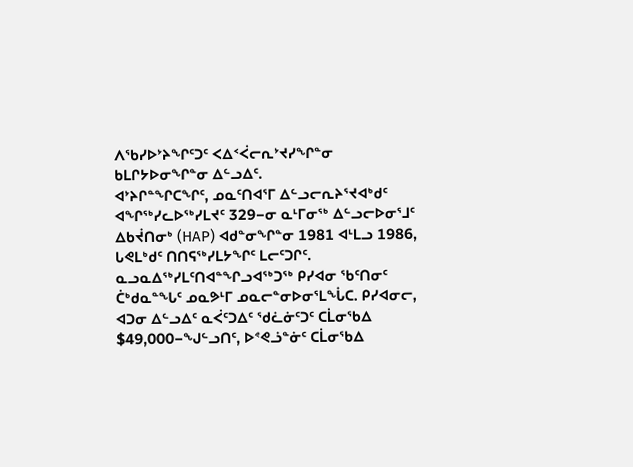ᐱᖃᓯᐅᔾᔨᖏᑦᑐᑦ ᐸᐃᑉᐹᓕᕆᔾᔪᓯᖏᓐᓂ ᑲᒪᒋᔭᐅᓂᖏᓐᓂ ᐃᓪᓗᐃᑦ.
ᐊᔾᔨᒋᓐᖏᑕᖏᑦ, ᓄᓇᑦᑎᐊᕐᒥ ᐃᓪᓗᓕᕆᔨᕐᔪᐊᒃᑯᑦ ᐊᖏᖅᓯᓚᐅᖅᓯᒪᔪᑦ 329−ᓂ ᓇᒻᒥᓂᖅ ᐃᓪᓗᓕᐅᓂᕐᒧᑦ ᐃᑲᔫᑎᓂᒃ (HAP) ᐊᑯᓐᓂᖏᓐᓂ 1981 ᐊᒻᒪᓗ 1986, ᒐᕙᒪᒃᑯᑦ ᑎᑎᕋᖅᓯᒪᔭᖏᑦ ᒪᓕᑦᑐᒋᑦ. ᓇᓗᓇᐃᖅᓯᒪᑦᑎᐊᓐᖏᓗᐊᖅᑐᖅ ᑭᓯᐊᓂ ᖃᑦᑎᓂᑦ ᑖᒃᑯᓇᓐᖓᑦ ᓄᓇᕗᒻᒥ ᓄᓇᓕᓐᓂᐅᓂᕐᒪᖔᑕ. ᑭᓯᐊᓂᓕ, ᐊᑐᓂ ᐃᓪᓗᐃᑦ ᓇᐹᑦᑐᐃᑦ ᖁᓛᓃᑦᑐᑦ ᑕᒫᓂᖃᐃ $49,000−ᖑᓪᓗᑎᑦ, ᐅᕝᕙᓘᓐᓃᑦ ᑕᒫᓂᖃᐃ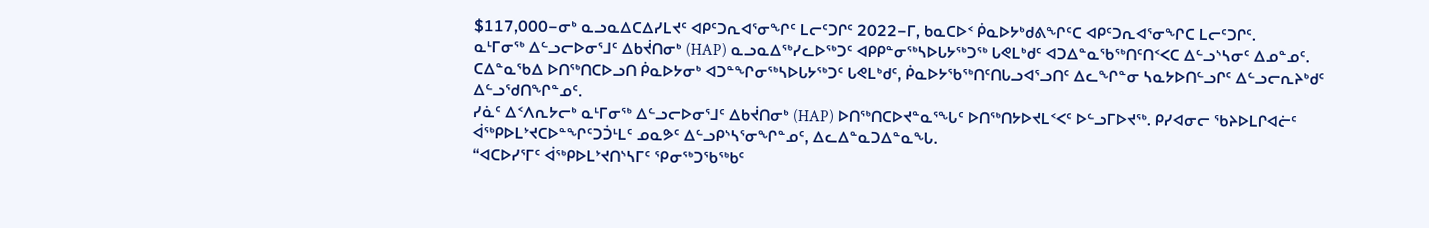$117,000−ᓂᒃ ᓇᓗᓇᐃᑕᐃᓯᒪᔪᑦ ᐊᑭᑦᑐᕆᐊᕐᓂᖏᑦ ᒪᓕᑦᑐᒋᑦ 2022−ᒥ, ᑲᓇᑕᐅᑉ ᑮᓇᐅᔭᒃᑯᕕᖏᑦᑕ ᐊᑭᑦᑐᕆᐊᕐᓂᖏᑕ ᒪᓕᑦᑐᒋᑦ.
ᓇᒻᒥᓂᖅ ᐃᓪᓗᓕᐅᓂᕐᒧᑦ ᐃᑲᔫᑎᓂᒃ (HAP) ᓇᓗᓇᐃᖅᓯᓚᐅᖅᑐᑦ ᐊᑭᑭᓐᓂᖅᓴᐅᒐᔭᖅᑐᖅ ᒐᕙᒪᒃᑯᑦ ᐊᑐᐃᓐᓇᖃᖅᑎᑦᑎᑉᐸᑕ ᐃᓪᓗᔅᓴᓂᑦ ᐃᓄᓐᓄᑦ. ᑕᐃᓐᓇᖃᐃ ᐅᑎᖅᑎᑕᐅᓗᑎ ᑮᓇᐅᔭᓂᒃ ᐊᑐᓐᖏᓂᖅᓴᐅᒐᔭᖅᑐᑦ ᒐᕙᒪᒃᑯᑦ, ᑮᓇᐅᔭᖃᖅᑎᑦᑎᒐᓗᐊᕐᓗᑎᑦ ᐃᓚᖏᓐᓂ ᓴᓇᔭᐅᑎᓪᓗᒋᑦ ᐃᓪᓗᓕᕆᔨᒃᑯᑦ ᐃᓪᓗᖁᑎᖏᓐᓄᑦ.
ᓯᓈᑦ ᐃᑉᐱᕆᔭᓕᒃ ᓇᒻᒥᓂᖅ ᐃᓪᓗᓕᐅᓂᕐᒧᑦ ᐃᑲᔫᑎᓂᒃ (HAP) ᐅᑎᖅᑎᑕᐅᔪᓐᓇᕐᖓᑦ ᐅᑎᖅᑎᔭᐅᔪᒪᑉᐸᑦ ᐅᓪᓗᒥᐅᔪᖅ. ᑭᓯᐊᓂᓕ ᖃᔨᐅᒪᒋᐊᓖᑦ ᐋᖅᑭᐅᒪᔾᔪᑕᐅᓐᖏᑦᑐᑑᒻᒪᑦ ᓄᓇᕗᑦ ᐃᓪᓗᑭᔅᓴᕐᓂᖏᓐᓄᑦ, ᐃᓚᐃᓐᓇᑐᐃᓐᓇᖓ.
“ᐊᑕᐅᓯᕐᒥᑦ ᐋᖅᑭᐅᒪᔾᔪᑎᔅᓴᒥᑦ ᕿᓂᖅᑐᖃᖅᑲᑦ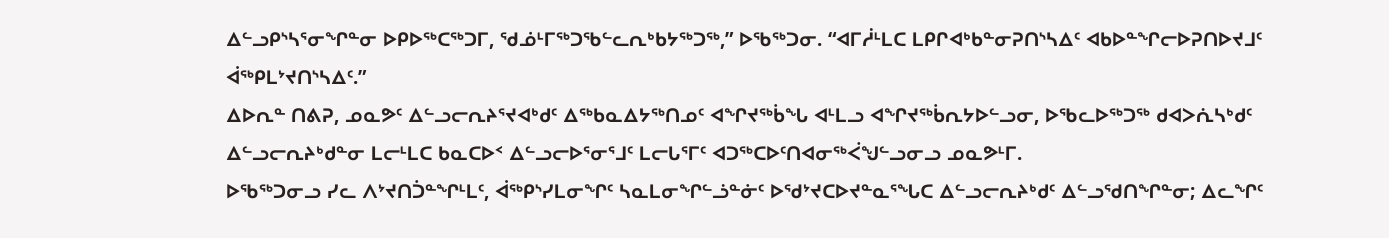ᐃᓪᓗᑭᔅᓴᕐᓂᖏᓐᓂ ᐅᑭᐅᖅᑕᖅᑐᒥ, ᖁᓅᒻᒥᖅᑐᖃᓪᓚᕆᒃᑲᔭᖅᑐᖅ,” ᐅᖃᖅᑐᓂ. “ᐊᒥᓲᒻᒪᑕ ᒪᑭᒋᐊᒃᑲᓐᓂᕈᑎᔅᓴᐃᑦ ᐊᑲᐅᓐᖏᓕᐅᕈᑎᐅᔪᒧᑦ ᐋᖅᑭᒪᔾᔪᑎᔅᓴᐃᑦ.”
ᐃᐅᕆᓐ ᑎᕕᕈ, ᓄᓇᕗᑦ ᐃᓪᓗᓕᕆᔨᕐᔪᐊᒃᑯᑦ ᐃᖅᑲᓇᐃᔭᖅᑎᓄᑦ ᐊᖏᔪᖅᑳᖓ ᐊᒻᒪᓗ ᐊᖏᔪᖅᑳᕆᔭᐅᓪᓗᓂ, ᐅᖃᓚᐅᖅᑐᖅ ᑯᐊᐳᕇᓴᒃᑯᑦ ᐃᓪᓗᓕᕆᔨᒃᑯᓐᓂ ᒪᓕᒻᒪᑕ ᑲᓇᑕᐅᑉ ᐃᓪᓗᓕᐅᕐᓂᕐᒧᑦ ᒪᓕᒐᕐᒥᑦ ᐊᑐᖅᑕᐅᑦᑎᐊᓂᖅᐹᖑᓪᓗᓂᓗ ᓄᓇᕗᒻᒥ.
ᐅᖃᖅᑐᓂᓗ ᓯᓚ ᐱᔾᔪᑎᑑᓐᖏᒻᒪᑦ, ᐋᖅᑭᔅᓯᒪᓂᖏᑦ ᓴᓇᒪᓂᖏᓪᓘᓐᓃᑦ ᐅᖁᔾᔪᑕᐅᔪᓐᓇᕐᖓᑕ ᐃᓪᓗᓕᕆᔨᒃᑯᑦ ᐃᓪᓗᖁᑎᖏᓐᓂ; ᐃᓚᖏᑦ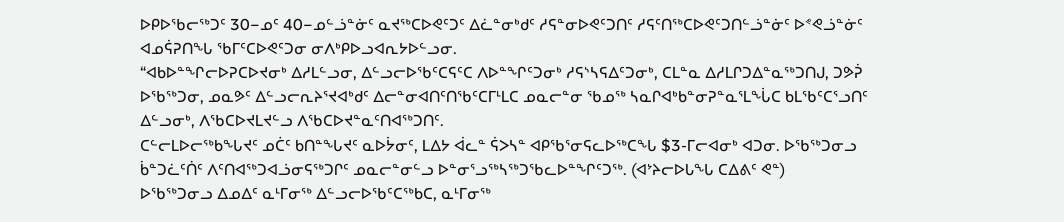ᐅᑭᐅᖃᓕᖅᑐᑦ 30−ᓄᑦ 40−ᓄᓪᓘᓐᓃᑦ ᓇᔪᖅᑕᐅᕙᑦᑐᑦ ᐃᓛᓐᓂᒃᑯᑦ ᓱᕋᓐᓂᐅᕙᑦᑐᑎᑦ ᓱᕋᑦᑎᖅᑕᐅᕙᑦᑐᑎᓪᓘᓐᓃᑦ ᐅᕝᕙᓘᓐᓃᑦ ᐊᓄᕌᕈᑎᖓ ᖃᒥᑦᑕᐅᕙᑦᑐᓂ ᓂᐱᒃᑭᐅᓗᐊᕆᔭᐅᓪᓗᓂ.
“ᐊᑲᐅᓐᖏᓕᐅᕈᑕᐅᔪᓂᒃ ᐃᓱᒪᓪᓗᓂ, ᐃᓪᓗᓕᐅᖃᑦᑕᕋᑦᑕ ᐱᐅᓐᖏᑦᑐᓂᒃ ᓱᕋᔅᓴᕋᐃᑦᑐᓂᒃ, ᑕᒪᓐᓇ ᐃᓱᒪᒋᑐᐃᓐᓇᖅᑐᑎᒍ, ᑐᕗᕉ ᐅᖃᖅᑐᓂ, ᓄᓇᕗᑦ ᐃᓪᓗᓕᕆᔨᕐᔪᐊᒃᑯᑦ ᐃᓕᓐᓂᐊᑎᑦᑎᖃᑦᑕᒥᒻᒪᑕ ᓄᓇᓕᓐᓂ ᖃᓄᖅ ᓴᓇᒋᐊᒃᑲᓐᓂᕈᓐᓇᕐᒪᖔᑕ ᑲᒪᖃᑦᑕᕐᓗᑎᑦ ᐃᓪᓗᓂᒃ, ᐱᖃᑕᐅᔪᒪᔪᓪᓗ ᐱᖃᑕᐅᔪᓐᓇᑦᑎᐊᖅᑐᑎᑦ.
ᑕᓪᓕᒪᐅᓕᖅᑲᖓᔪᑦ ᓄᑖᑦ ᑲᑎᓐᖓᔪᑦ ᓇᐅᔮᓂᑦ, ᒪᐃᔭ ᐋᓚᓐ ᕌᐳᓴᓐ ᐊᑭᖃᕐᓂᕋᓚᐅᖅᑕᖓ $3-ᒥᓕᐊᓂᒃ ᐊᑐᓂ. ᐅᖃᖅᑐᓂᓗ ᑳᓐᑐᓛᑦᑏᑦ ᐱᑦᑎᐊᖅᑐᐊᓘᓂᕋᖅᑐᒋᑦ ᓄᓇᓕᓐᓂᓪᓗ ᐅᓐᓂᕐᓗᖅᓴᖅᑐᖃᓚᐅᓐᖏᑦᑐᖅ. (ᐊᔾᔨᓕᐅᒐᖓ ᑕᐃᕕᑦ ᕙᓐ)
ᐅᖃᖅᑐᓂᓗ ᐃᓄᐃᑦ ᓇᒻᒥᓂᖅ ᐃᓪᓗᓕᐅᖃᑦᑕᖅᑲᑕ, ᓇᒻᒥᓂᖅ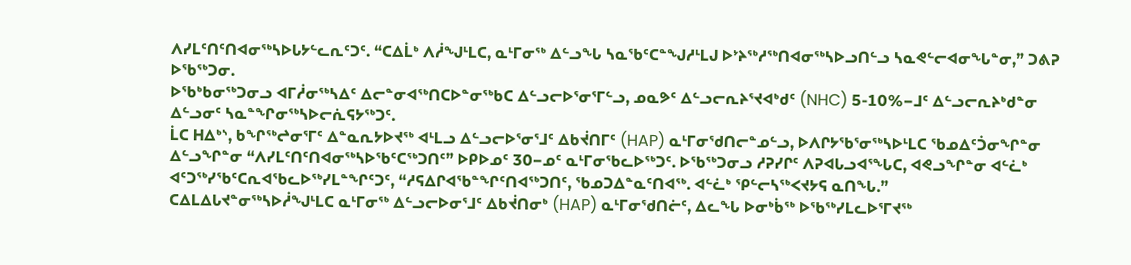ᐱᓯᒪᑦᑎᑦᑎᐊᓂᖅᓴᐅᒐᔭᓪᓚᕆᑦᑐᑦ. “ᑕᐃᒫᒃ ᐱᓲᖑᒻᒪᑕ, ᓇᒻᒥᓂᖅ ᐃᓪᓗᖓ ᓴᓇᖃᑦᑕᓐᖑᓱᒻᒪᒍ ᐅᔾᔨᖅᓱᖅᑎᐊᓂᖅᓴᐅᓗᑎᓪᓗ ᓴᓇᕙᓪᓕᐊᓂᖓᓐᓂ,” ᑐᕕᕈ ᐅᖃᖅᑐᓂ.
ᐅᖃᒃᑲᓂᖅᑐᓂᓗ ᐊᒥᓲᓂᖅᓴᐃᑦ ᐃᓕᓐᓂᐊᖅᑎᑕᐅᓐᓂᖅᑲᑕ ᐃᓪᓗᓕᐅᕐᓂᕐᒥᓪᓗ, ᓄᓇᕗᑦ ᐃᓪᓗᓕᕆᔨᕐᔪᐊᒃᑯᑦ (NHC) 5-10%−ᒧᑦ ᐃᓪᓗᓕᕆᔨᒃᑯᓐᓂ ᐃᓪᓗᓂᑦ ᓴᓇᓐᖏᓂᖅᓴᐅᓕᕇᕋᔭᖅᑐᑦ.
ᒫᑕ ᕼᐃᒃᔅ, ᑲᖏᖅᖠᓂᕐᒥᑦ ᐃᓐᓇᕆᔭᐅᔪᖅ ᐊᒻᒪᓗ ᐃᓪᓗᓕᐅᕐᓂᕐᒧᑦ ᐃᑲᔫᑎᒥᑦ (HAP) ᓇᒻᒥᓂᖁᑎᓕᓐᓄᓪᓗ, ᐅᐱᒋᔭᖃᕐᓂᖅᓴᐅᒻᒪᑕ ᖃᓄᐃᑦᑑᓂᖏᓐᓂ ᐃᓪᓗᖏᓐᓂ “ᐱᓯᒪᑦᑎᑦᑎᐊᓂᖅᓴᐅᖃᑦᑕᖅᑐᑎᑦ” ᐅᑭᐅᓄᑦ 30−ᓄᑦ ᓇᒻᒥᓂᖃᓚᐅᖅᑐᑦ. ᐅᖃᖅᑐᓂᓗ ᓱᕈᓯᒋᑦ ᐱᕈᐊᒐᓗᐊᕐᖓᑕ, ᐊᕙᓗᖏᓐᓂ ᐊᓪᓛᒃ ᐊᑦᑐᖅᓯᖃᑦᑕᕆᐊᖃᓚᐅᖅᓯᒪᓐᖏᑦᑐᑦ, “ᓱᕋᐃᒋᐊᖃᓐᖏᑦᑎᐊᖅᑐᑎᑦ, ᖃᓄᑐᐃᓐᓇᑦᑎᐊᖅ. ᐊᓪᓛᒃ ᕿᓪᓕᓴᖅᐸᔪᔭᕋ ᓇᑎᖓ.”
ᑕᐃᒪᐃᒐᔪᓐᓂᖅᓴᐅᓲᖑᒻᒪᑕ ᓇᒻᒥᓂᖅ ᐃᓪᓗᓕᐅᓂᕐᒧᑦ ᐃᑲᔫᑎᓂᒃ (HAP) ᓇᒻᒥᓂᖁᑎᓖᑦ, ᐃᓚᖓ ᐅᓂᒃᑳᖅ ᐅᖃᖅᓯᒪᓚᐅᕐᒥᔪᖅ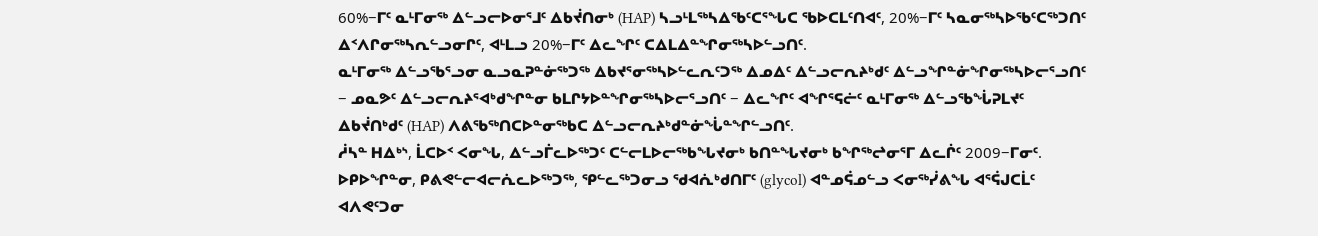60%−ᒥᑦ ᓇᒻᒥᓂᖅ ᐃᓪᓗᓕᐅᓂᕐᒧᑦ ᐃᑲᔫᑎᓂᒃ (HAP) ᓴᓗᒻᒪᖅᓴᐃᖃᑦᑕᕐᖓᑕ ᖃᐅᑕᒪᑦᑎᐊᑦ, 20%−ᒥᑦ ᓴᓇᓂᖅᓴᐅᖃᑦᑕᖅᑐᑎᑦ ᐃᑉᐱᒋᓂᖅᓴᕆᓪᓗᓂᒋᑦ, ᐊᒻᒪᓗ 20%−ᒥᑦ ᐃᓚᖏᑦ ᑕᐃᒪᐃᓐᖏᓂᖅᓴᐅᓪᓗᑎᑦ.
ᓇᒻᒥᓂᖅ ᐃᓪᓗᖃᕐᓗᓂ ᓇᓗᓇᕈᓐᓃᖅᑐᖅ ᐃᑲᔪᕐᓂᖅᓴᐅᓪᓚᕆᑦᑐᖅ ᐃᓄᐃᑦ ᐃᓪᓗᓕᕆᔨᒃᑯᑦ ᐃᓪᓗᖏᓐᓃᖏᓂᖅᓴᐅᓕᕐᓗᑎᑦ − ᓄᓇᕗᑦ ᐃᓪᓗᓕᕆᔨᕐᐊᒃᑯᖏᓐᓂ ᑲᒪᒋᔭᐅᓐᖏᓂᖅᓴᐅᓕᕐᓗᑎᑦ − ᐃᓚᖏᑦ ᐊᖏᕐᕋᓖᑦ ᓇᒻᒥᓂᖅ ᐃᓪᓗᖃᖔᕈᒪᔪᑦ ᐃᑲᔫᑎᒃᑯᑦ (HAP) ᐱᕕᖃᖅᑎᑕᐅᓐᓂᖅᑲᑕ ᐃᓪᓗᓕᕆᔨᒃᑯᓐᓃᖔᓐᖏᓪᓗᑎᑦ.
ᓲᓴᓐ ᕼᐃᒃᔅ, ᒫᑕᐅᑉ ᐸᓂᖓ, ᐃᓪᓗᒦᓚᐅᖅᑐᑦ ᑕᓪᓕᒪᐅᓕᖅᑲᖓᔪᓂᒃ ᑲᑎᓐᖓᔪᓂᒃ ᑲᖏᖅᖠᓂᕐᒥ ᐃᓚᒌᑦ 2009−ᒥᓂᑦ. ᐅᑭᐅᖏᓐᓂ, ᑭᕕᕙᓪᓕᐊᓕᕇᓚᐅᖅᑐᖅ, ᕿᓪᓚᖅᑐᓂᓗ ᖁᐊᕇᒃᑯᑎᒥᑦ (glycol) ᐊᓐᓄᕌᓄᓪᓗ ᐸᓂᖅᓰᕕᖓ ᐊᕐᕌᒍᑕᒫᑦ ᐊᐱᕙᑦᑐᓂ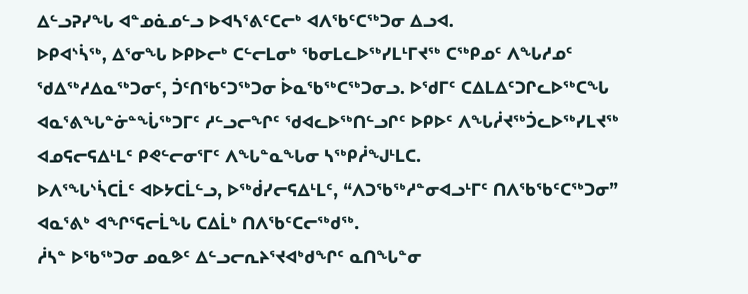ᐃᓪᓗᕈᓯᖓ ᐊᓐᓄᓈᓄᓪᓗ ᐅᐊᓴᕐᕕᑦᑕᓕᒃ ᐊᐱᖃᑦᑕᖅᑐᓂ ᐃᓗᐊ.
ᐅᑭᐊᔅᓵᖅ, ᐃᕐᓂᖓ ᐅᑭᐅᓕᒃ ᑕᓪᓕᒪᓂᒃ ᖃᓂᒪᓚᐅᖅᓯᒪᒻᒥᔪᖅ ᑕᖅᑭᓄᑦ ᐱᖓᓱᓄᑦ ᖁᐃᖅᓱᐃᓇᖅᑐᓂᑦ, ᑑᑦᑎᖃᑦᑐᖅᑐᓂ ᐆᓇᖃᖅᑕᖅᑐᓂᓗ. ᐅᖁᒥᑦ ᑕᐃᒪᐃᑦᑐᒋᓚᐅᖅᑕᖓ ᐊᓇᕐᕕᖓᓐᓃᓐᖔᖅᑐᒥᑦ ᓱᓪᓗᓕᖏᑦ ᖁᐊᓚᐅᖅᑎᓪᓗᒋᑦ ᐅᑭᐅᑦ ᐱᖓᓲᔪᖅᑑᓚᐅᖅᓯᒪᔪᖅ ᐊᓄᕋᓕᕋᐃᒻᒪᑦ ᑭᕙᓪᓕᓂᕐᒥᑦ ᐱᖓᓐᓇᖓᓂ ᓴᖅᑭᓲᖑᒻᒪᑕ.
ᐅᐱᕐᖓᔅᓵᑕᒫᑦ ᐊᐅᔭᑕᒫᓪᓗ, ᐅᖅᑰᓯᓕᕋᐃᒻᒪᑦ, “ᐱᑐᖃᖅᓱᓐᓂᐊᓗᒻᒥᑦ ᑎᐱᖃᖃᑦᑕᖅᑐᓂ” ᐊᓇᕐᕕᒃ ᐊᖏᕐᕋᓕᒫᖓ ᑕᐃᒫᒃ ᑎᐱᖃᑦᑕᓕᖅᑯᖅ.
ᓲᓴᓐ ᐅᖃᖅᑐᓂ ᓄᓇᕗᑦ ᐃᓪᓗᓕᕆᔨᕐᔪᐊᒃᑯᖏᑦ ᓇᑎᖓᓐᓂ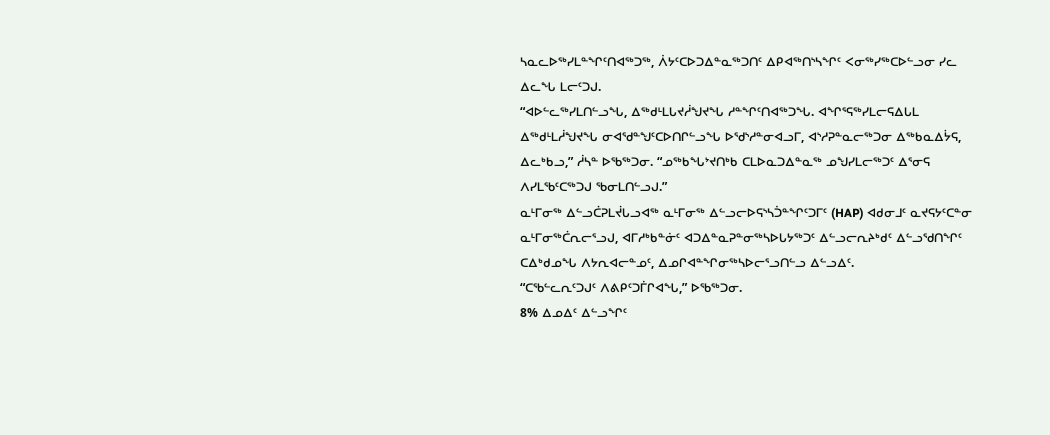ᓴᓇᓚᐅᖅᓯᒪᓐᖏᑦᑎᐊᖅᑐᖅ, ᐲᔭᑦᑕᐅᑐᐃᓐᓇᖅᑐᑎᑦ ᐃᑭᐊᖅᑎᔅᓴᖏᑦ ᐸᓂᖅᓯᖅᑕᐅᓪᓗᓂ ᓯᓚ ᐃᓚᖓ ᒪᓕᑦᑐᒍ.
“ᐊᐅᓪᓚᖅᓯᒪᑎᓪᓗᖓ, ᐃᖅᑯᒻᒪᒐᔪᓲᖑᔪᖓ ᓱᓐᖏᑦᑎᐊᖅᑐᖓ. ᐊᖏᕐᕋᖅᓯᒪᓕᕋᐃᒐᒪ ᐃᖅᑯᒻᒪᓲᖑᔪᖓ ᓂᐊᖁᓐᖑᑦᑕᐅᑎᒋᓪᓗᖓ ᐅᖁᔅᓱᓐᓂᐊᓗᒥ, ᐊᔅᓱᕈᓐᓇᓕᖅᑐᓂ ᐃᖅᑲᓇᐃᔮᕋ, ᐃᓚᒃᑲᓗ,” ᓲᓴᓐ ᐅᖃᖅᑐᓂ. “ᓄᖅᑲᖓᔾᔪᑎᒃᑲ ᑕᒪᐅᓇᑐᐃᓐᓇᖅ ᓄᖑᓯᒪᓕᖅᑐᑦ ᐃᕐᓂᕋ ᐱᓯᒪᖃᑦᑕᖅᑐᒍ ᖃᓂᒪᑎᓪᓗᒍ.”
ᓇᒻᒥᓂᖅ ᐃᓪᓗᑖᕈᒪᔫᒐᓗᐊᖅ ᓇᒻᒥᓂᖅ ᐃᓪᓗᓕᐅᕋᔅᓴᑑᓐᖏᑦᑐᒥᑦ (HAP) ᐊᑯᓂᒧᑦ ᓇᔪᕋᔭᑦᑕᓐᓂ ᓇᒻᒥᓂᖅᑖᕆᓕᕐᓗᒍ, ᐊᒥᓱᒃᑲᓐᓃᑦ ᐊᑐᐃᓐᓇᕈᓐᓂᖅᓴᐅᒐᔭᖅᑐᑦ ᐃᓪᓗᓕᕆᔨᒃᑯᑦ ᐃᓪᓗᖁᑎᖏᑦ ᑕᐃᒃᑯᓄᖓ ᐱᔭᕆᐊᓕᓐᓄᑦ, ᐃᓄᒋᐊᓐᖏᓂᖅᓴᐅᓕᕐᓗᑎᓪᓗ ᐃᓪᓗᐃᑦ.
“ᑕᖃᓪᓚᕆᑦᑐᒍᑦ ᐱᕕᑭᑦᑐᒦᒋᐊᖓ,” ᐅᖃᖅᑐᓂ.
8% ᐃᓄᐃᑦ ᐃᓪᓗᖏᑦ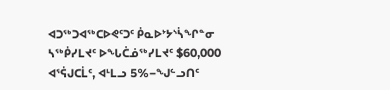ᐊᑐᖅᑐᐊᖅᑕᐅᕙᑦᑐᑦ ᑮᓇᐅᔾᔭᔅᓵᖏᓐᓂ ᓴᖅᑮᓯᒪᔪᑦ ᐅᖓᑖᓅᖅᓯᒪᔪᑦ $60,000 ᐊᕐᕌᒍᑕᒫᑦ, ᐊᒻᒪᓗ 5%−ᖑᓪᓗᑎᑦ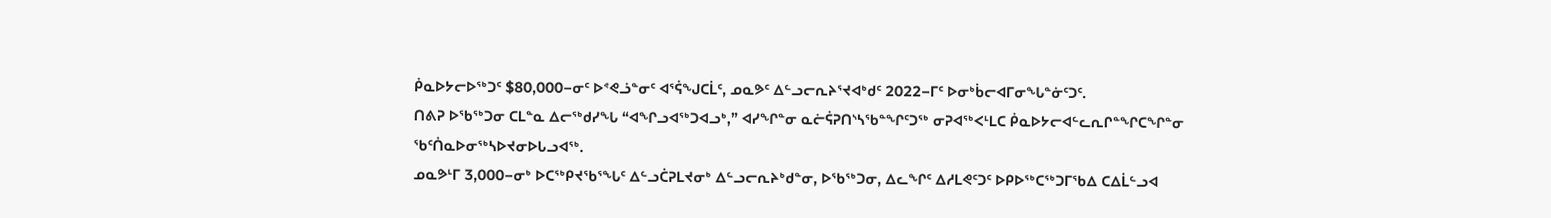ᑮᓇᐅᔭᓕᐅᖅᑐᑦ $80,000−ᓂᑦ ᐅᕝᕙᓘᓐᓂᑦ ᐊᕐᕌᖑᑕᒫᑦ, ᓄᓇᕗᑦ ᐃᓪᓗᓕᕆᔨᕐᔪᐊᒃᑯᑦ 2022−ᒥᑦ ᐅᓂᒃᑳᓕᐊᒥᓂᖓᓐᓃᑦᑐᑦ.
ᑎᕕᕈ ᐅᖃᖅᑐᓂ ᑕᒪᓐᓇ ᐃᓕᖅᑯᓯᖓ “ᐊᖏᓗᐊᖅᑐᐊᓗᒃ,” ᐊᓯᖏᓐᓂ ᓇᓖᕌᕈᑎᔅᓴᖃᓐᖏᑦᑐᖅ ᓂᕈᐊᖅᐸᒻᒪᑕ ᑮᓇᐅᔭᓕᐊᓪᓚᕆᒋᓐᖏᑕᖏᓐᓂ ᖃᑦᑏᓇᐅᓂᖅᓴᐅᔪᓂᐅᒐᓗᐊᖅ.
ᓄᓇᕗᒻᒥ 3,000−ᓂᒃ ᐅᑕᖅᑭᔪᖃᕐᖓᑦ ᐃᓪᓗᑖᕈᒪᔪᓂᒃ ᐃᓪᓗᓕᕆᔨᒃᑯᓐᓂ, ᐅᖃᖅᑐᓂ, ᐃᓚᖏᑦ ᐃᓱᒪᕙᑦᑐᑦ ᐅᑭᐅᖅᑕᖅᑐᒥᖃᐃ ᑕᐃᒫᓪᓗᐊ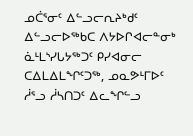ᓄᑖᕐᓂᑦ ᐃᓪᓗᓕᕆᔨᒃᑯᑦ ᐃᓪᓗᓕᐅᖅᑲᑕ ᐱᔭᐅᒋᐊᓕᓐᓂᒃ ᓈᒻᒪᔅᓯᒐᔭᖅᑐᑦ ᑭᓯᐊᓂᓕ ᑕᐃᒪᐃᒪᖏᑦᑐᖅ, ᓄᓇᕗᒻᒥᐅᑦ ᓲᕐᓗ ᓲᓴᑎᑐᑦ ᐃᓚᖏᓪᓗ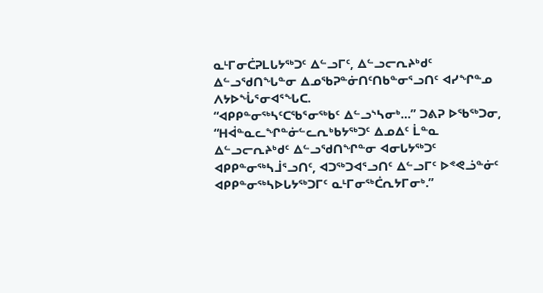ᓇᒻᒥᓂᑖᕈᒪᒐᔭᖅᑐᑦ ᐃᓪᓗᒥᑦ, ᐃᓪᓗᓕᕆᔨᒃᑯᑦ ᐃᓪᓗᖁᑎᖓᓐᓂ ᐃᓄᖃᕈᓐᓃᑎᑦᑎᑲᓐᓂᕐᓗᑎᑦ ᐊᓯᖏᓐᓄ ᐱᔭᐅᖔᕐᓂᐊᕐᖓᑕ.
“ᐊᑭᑭᓐᓂᖅᓴᑦᑕᖃᕐᓂᖅᑲᑦ ᐃᓪᓗᔅᓴᓂᒃ…” ᑐᕕᕈ ᐅᖃᖅᑐᓂ, “ᕼᐋᓐᓇᓚᖏᓐᓃᓪᓚᕆᒃᑲᔭᖅᑐᑦ ᐃᓄᐃᑦ ᒫᓐᓇ ᐃᓪᓗᓕᕆᔨᒃᑯᑦ ᐃᓪᓗᖁᑎᖏᓐᓂ ᐊᓂᒐᔭᖅᑐᑦ ᐊᑭᑭᓐᓂᖅᓴᒨᕐᓗᑎᑦ, ᐊᑐᖅᑐᐊᕐᓗᑎᑦ ᐃᓪᓗᒥᑦ ᐅᕝᕙᓘᓐᓃᑦ ᐊᑭᑭᓐᓂᖅᓴᐅᒐᔭᖅᑐᒥᑦ ᓇᒻᒥᓂᖅᑖᕆᔭᒥᓂᒃ.”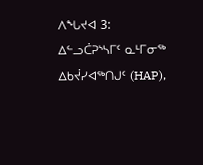ᐱᖓᔪᐊ 3: ᐃᓪᓗᑖᕈᔅᓴᒥᑦ ᓇᒻᒥᓂᖅ ᐃᑲᔫᓯᐊᖅᑎᒍᑦ (HAP),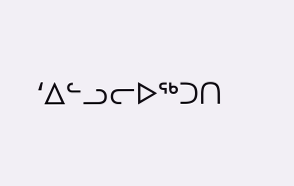‘ᐃᓪᓗᓕᐅᖅᑐᑎ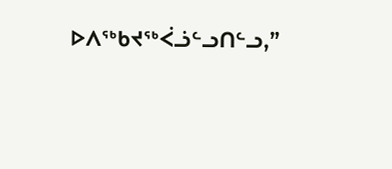ᐅᐱᖅᑲᔪᖅᐹᓘᓪᓗᑎᓪᓗ,”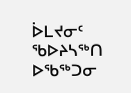ᐆᒪᔪᓂᑦ ᖃᐅᔨᓴᖅᑎ ᐅᖃᖅᑐᓂ